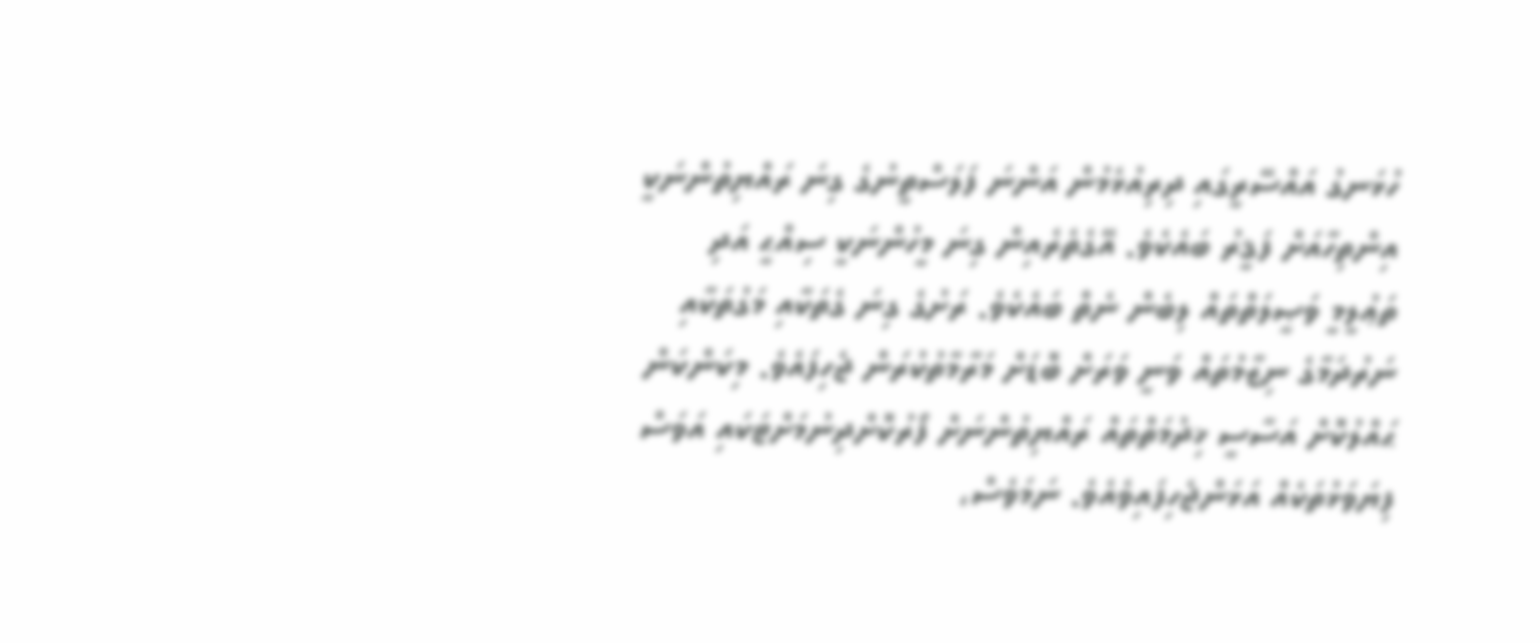ހުޅަނގު އައްސޭރީގައި ދިރިއުޅެމުން އަންނަ ފަލަސްތީނުގެ ގިނަ ރައްޔިތުންނަކީ އިންތިހާއަށް ފަޤީރު ބައެކެވެ. އޭގެތެރެއިން ގިނަ މީހުންނަކީ ސިއްޙީ އަދި ތަޢުލީމީ ވަޞީލަތްތައް ލިބެން ނެތް ބައެކެވެ. ރަށުގެ ގިނަ ގެތަކާއި މަގުތަކާއި ނަރުދަމާގެ ނިޒާމުތައް ވަނީ ވަރަށް ބޮޑަށް މަރާމާތުކުރަން ޖެހިފައެވެ. މިކަންކަން ޙައްލުކޮށް އަސާސީ ޚިދުމަތްތައް ރައްޔިތުންނަށް ފޯރުކޮށްދިނުމަށްޓަކައި އަވަސް ފިޔަވަޅުތަކެއް އަޅަންޖެހިފައިވެއެވެ. ނަމަވެސް،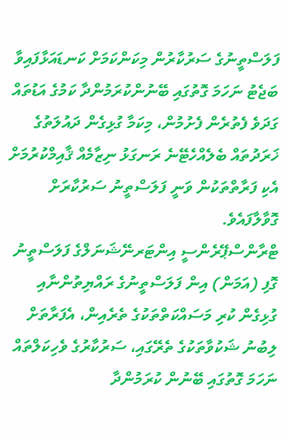ފަލަސްތީނުގެ ސަރުކާރުން މިކަންކަމަށް ކަނޑައަޅާފައިވާ ބަޖެޓު ނަހަމަ ގޮތުގައި ބޭނުންކުރަމުންދާ ކަމުގެ އަޑުތައް ގަދަވެ ފެތުރެން ފެށުމުން، މިކަމާ ގުޅިގެން ދައުލަތުގެ ޚަރަދުތައް ބެލެއްހެޓޭނެ ރަނގަޅު ނިޒާމެއް ޤާއިމްކުރުމަށް އެކި ފަރާތްތަކުން ވަނީ ފަލަސްތީނު ސަރުކާރަށް ގޮވާލާފައެވެ.
ޓްރާންސްޕޭރެންސީ އިންޓަރނޭޝަނަލްގެ ފަލަސްތީނު ގޮފި (އަމަން) އިން ފަލަސްތީނުގެ ރައްޔިތުންނާއި ގުޅިގެން ކުރި މަސައްކަތްތަކުގެ ތެރެއިން، އެފަރާތަށް ލިބުނު ޝަކުވާތަކުގެ ތެރޭގައި، ސަރުކާރުގެ ވެހިކަލްތައް ނަހަމަ ގޮތުގައި ބޭނުން ކުރަމުންދާ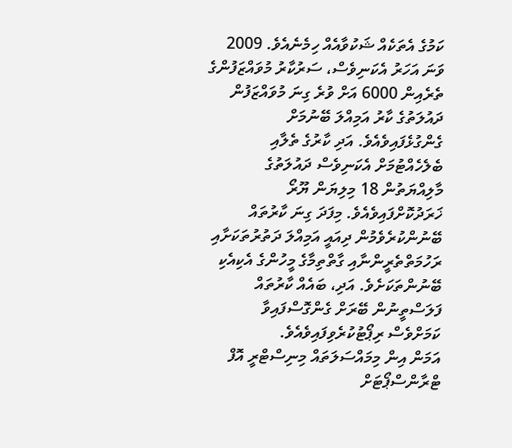ކަމުގެ އެތަކެއް ޝަކުވާއެއް ހިމެނެއެވެ. 2009 ވަނަ އަހަރު އެކަނިވެސް، ސަރުކާރު މުވައްޒަފުންގެ ތެރެއިން 6000 އަށް ވުރެ ގިނަ މުވައްޒަފުން ދައުލަތުގެ ކާރު އަމިއްލަ ބޭނުމަށް ގެންގުޅެފައިވެއެވެ. އަދި ކާރުގެ ތެލާއި ބެލެހެއްޓުމަށް އެކަނިވެސް ދައުލަތުގެ މާލިއްޔަތުން 18 މިލިޔަން ޔޫރޯ ޚަރަދުކޮށްފައިވެއެވެ. މިފަދަ ގިނަ ކާރުތައް ބޭނުންކުރެވެމުން ދިއައީ އަމިއްލަ ދަތުރުތަކަށާއި ރަހުމަތްތެރީންނާއި ގާތްތިމާގެ މީހުންގެ އެކިއެކި ބޭނުންތަކަށެވެ. އަދި، ބައެއް ކާރުތައް ފަލަސްތީނުން ބޭރަށް ގެންގޮސްފައިވާ ކަމަށްވެސް ރިޕޯޓުކުރެވިފައިވެއެވެ.
އަމަން އިން މިމައްސަލަތައް މިނިސްޓްރީ އޮފް ޓްރާންސްޕޯޓަށް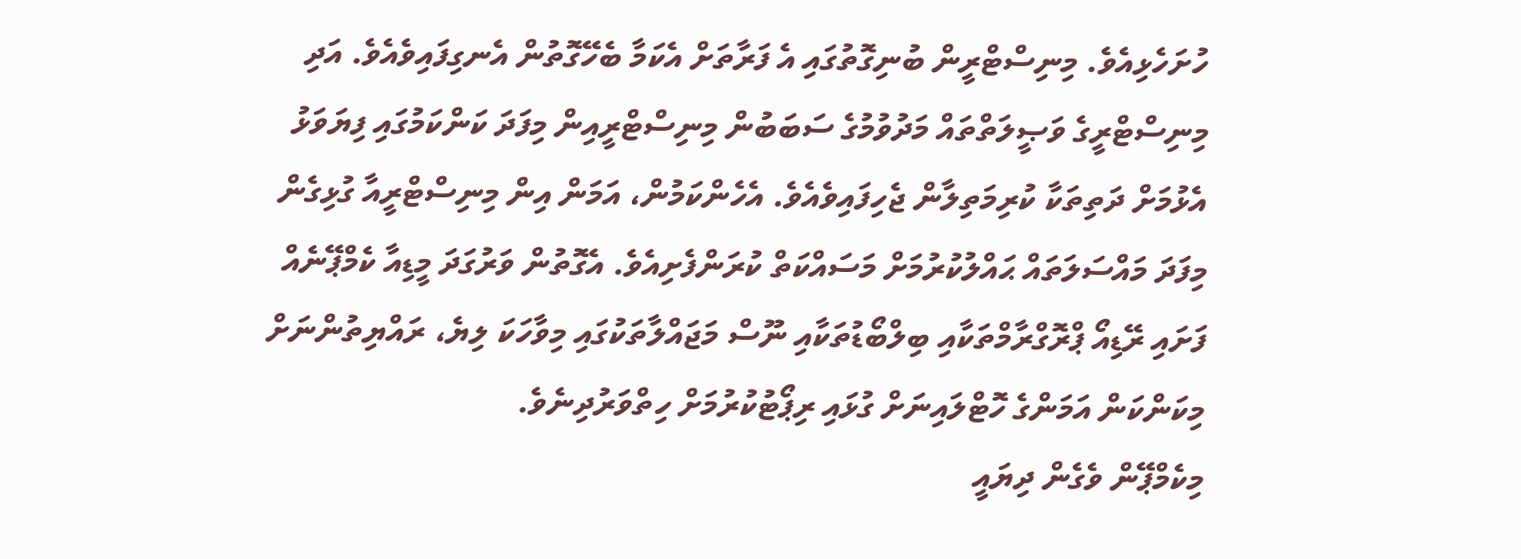ހުށަހެޅިއެވެ. މިނިސްޓްރީން ބުނިގޮތުގައި އެ ފަރާތަށް އެކަމާ ބެހޭގޮތުން އެނގިފައިވެއެވެ. އަދި މިނިސްޓްރީގެ ވަޞީލަތްތައް މަދުވުމުގެ ސަބަބުން މިނިސްޓްރީއިން މިފަދަ ކަންކަމުގައި ފިޔަވަޅު އެޅުމަށް ދަތިތަކާ ކުރިމަތިލާން ޖެހިފައިވެއެވެ. އެހެންކަމުން، އަމަން އިން މިނިސްޓްރީއާ ގުޅިގެން މިފަދަ މައްސަލަތައް ޙައްލުކުރުމަށް މަސައްކަތް ކުރަންފެށިއެވެ. އެގޮތުން ވަރުގަދަ މީޑިއާ ކެމްޕޭނެއް ފަށައި ރޭޑިއޯ ޕްރޮގްރާމްތަކާއި ބިލްބޯޑުތަކާއި ނޫސް މަޖައްލާތަކުގައި މިވާހަކަ ލިޔެ، ރައްޔިތުންނަށް މިކަންކަން އަމަންގެ ހޮޓްލައިނަށް ގުޅައި ރިޕޯޓުކުރުމަށް ހިތްވަރުދިނެވެ.
މިކެމްޕޭން ވެގެން ދިޔައީ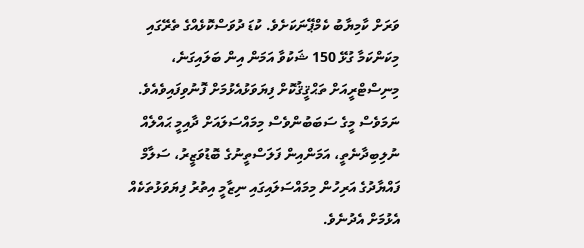ވަރަށް ކާމިޔާބު ކެމްޕޭނަކަށެވެ. ކުޑަ ދުވަސްކޮޅެއްގެ ތެރޭގައި މިކަންކަމާ ގުޅޭ 150 ޝަކުވާ އަމަން އިން ބަލައިގަނެ، މިނިސްޓްރީއަށް ތަޙްޤީޤުކޮށް ފިޔަވަޅުއެޅުމަށް ފޮނުވިފައިވެއެވެ. ނަމަވެސް މީގެ ސަބަބުންވެސް މިމައްސަލައަށް ދާއިމީ ޙައްލެއް ނުލިބިދާނެތީ، އަމަންއިން ފަލަސްތީނުގެ ބޮޑުވަޒީރު، ސަލާމް ފައްޔާދުގެ އަރިހުން މިމައްސަލައިގައި ނިޒާމީ އިތުރު ފިޔަވަޅުތަކެއް އެޅުމަށް އެދުނެވެ.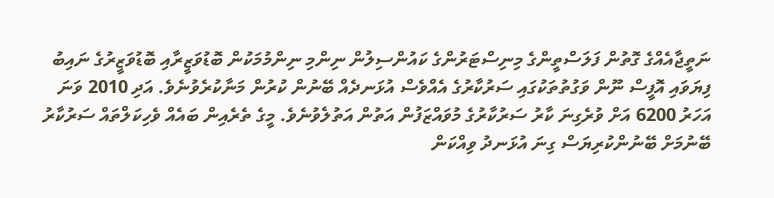ނަތީޖާއެއްގެ ގޮތުން ފަލަސްތީންގެ މިނިސްޓަރުންގެ ކައުންސިލުން ނިންމި ނިންމުމަކުން ބޮޑުވަޒީރާއި ބޮޑުވަޒީރުގެ ނައިބު ފިޔަވައި އޮފީސް ނޫން ވަގުތުތަކުގައި ސަރުކާރުގެ އެއްވެސް އުޅަނދެއް ބޭނުން ކުރުން މަނާކުރެވުނެވެ. އަދި 2010 ވަނަ އަހަރު 6200 އަށް ވުރެގިނަ ކާރު ސަރުކާރުގެ މުވައްޒަފުން އަތުން އަތުލެވުނެވެ. މީގެ ތެރެއިން ބައެއް ވެހިކަލްތައް ސަރުކާރު ބޭނުމަށް ބޭނުންކުރިޔަސް ގިނަ އުޅަނދު ވިއްކަން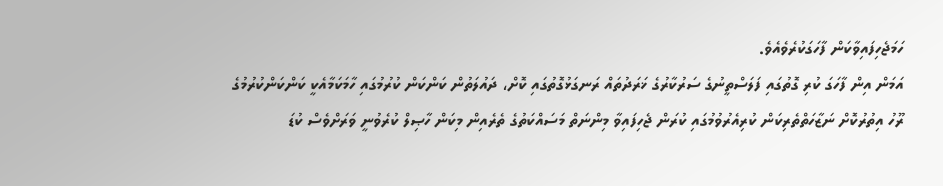ހަމަޖެހިފައިވާކަން ފާހަގަކުރެވެއެވެ.
އަމަން އިން ފާހަގަ ކުރި ގޮތުގައި ފަލަސްތީނުގެ ސަރުކާރުގެ ޚަރަދުތައް ރަނގަޅުގޮތުގައި ކޮށް، ދައުލަތުން ކަންކަން ކުރުމުގައި ހާމަކަމާއެކީ ކަންކަންކުރުމުގެ ރޫހު އިތުރުކޮށް ނަޒާހަތްތެރިކަން ކުރިއެރުވުމުގައި ކުރަން ޖެހިފައިވާ މިންނަތް މަސައްކަތުގެ ތެރެއިން މިކަން ހާޞިލް ކުރެވުނީ ވަރަށްވެސް ކުޑަ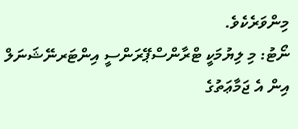މިންވަރެކެވެ.
ނޯޓު: މި ލިޔުމަކީ ޓްރާންސްޕޭރަންސީ އިންޓަރނޭޝަނަލް އިން އެ ޖަމާޢަތުގެ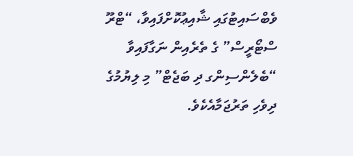ވެބްސައިޓުގައި ޝާއިޢުކޮށްފައިވާ، “ޓްރޫ ސްޓޯރީސް” ގެ ތެރެއިން ނަގާފައިވާ “ބެލެންސިންގ ދި ބަޖެޓް” މި ލިޔުމުގެ ދިވެހި ތަރުޖަމާއެކެވެ.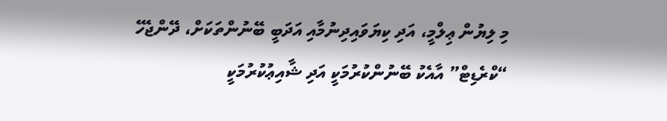މި ލިޔުން ޢިލްމީ، އަދި ކިޔަވައިދިނުމާއި އަދަބީ ބޭނުންތަކަށް، ދޭންޖެހޭ “ކްރެޑިޓް” އާއެކު ބޭނުންކުރުމަކީ އަދި ޝާއިޢުކުރުމަކީ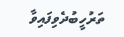ތަރުހީބުދެވިފައިވާ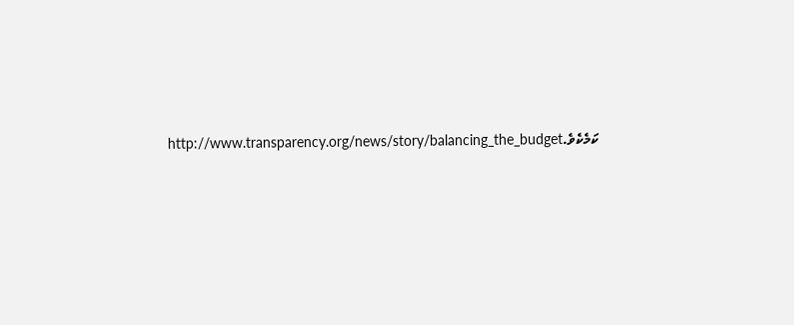ކަމެކެވެ.http://www.transparency.org/news/story/balancing_the_budget